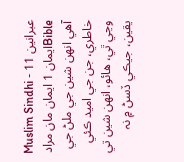عبرانين 11 - Muslim Sindhi Bibleايمان 1 ايمان مان مراد آهي انهن شين جي ملڻ جي خاطري، جن جي اميد ڪئي وڃي ٿي، هائو، انهن شين تي يقين، جيڪي ڏسڻ ۾ نہ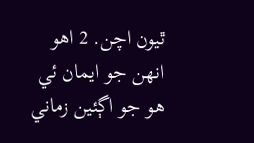ٿيون اچن. 2 اهو انهن جو ايمان ئي هو جو اڳئين زماني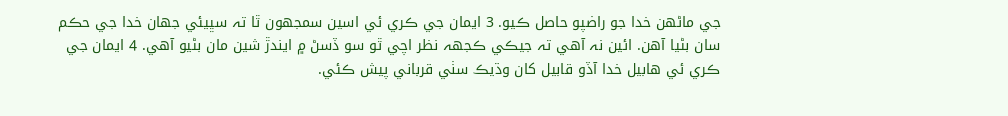جي ماڻهن خدا جو راضپو حاصل ڪيو. 3 ايمان جي ڪري ئي اسين سمجھون ٿا تہ سڀيئي جهان خدا جي حڪم سان بڻيا آهن. ائين نہ آهي تہ جيڪي ڪجھہ نظر اچي ٿو سو ڏسڻ ۾ ايندڙ شين مان بڻيو آهي. 4 ايمان جي ڪري ئي هابيل خدا آڏو قابيل کان وڌيڪ سٺي قرباني پيش ڪئي.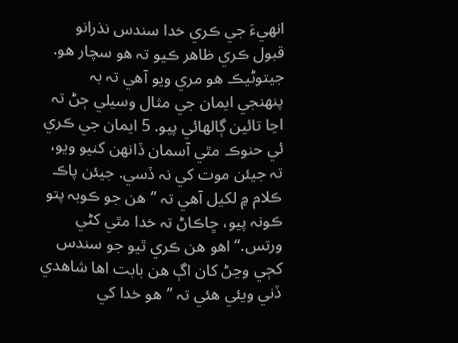انهيءَ جي ڪري خدا سندس نذرانو قبول ڪري ظاهر ڪيو تہ هو سچار هو. جيتوڻيڪ هو مري ويو آهي تہ بہ پنهنجي ايمان جي مثال وسيلي ڄڻ تہ اڃا تائين ڳالهائي پيو. 5 ايمان جي ڪري ئي حنوڪ مٿي آسمان ڏانهن کنيو ويو، تہ جيئن موت کي نہ ڏسي. جيئن پاڪ ڪلام ۾ لکيل آهي تہ ”هن جو ڪوبہ پتو ڪونہ پيو، ڇاڪاڻ تہ خدا مٿي کڻي ورتس.“ اهو هن ڪري ٿيو جو سندس کڄي وڃڻ کان اڳ هن بابت اها شاهدي ڏني ويئي هئي تہ ”هو خدا کي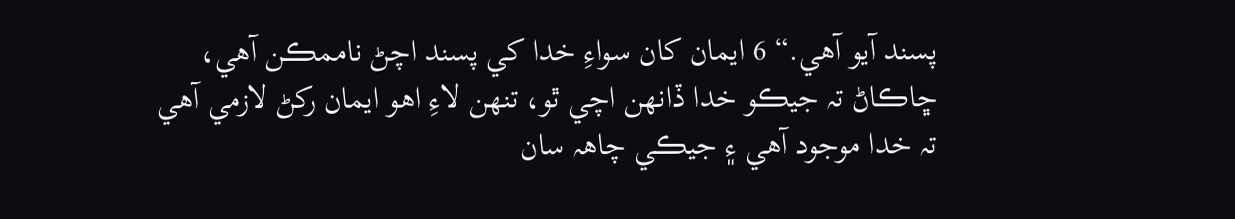پسند آيو آهي.“ 6 ايمان کان سواءِ خدا کي پسند اچڻ ناممڪن آهي، ڇاڪاڻ تہ جيڪو خدا ڏانهن اچي ٿو، تنهن لاءِ اهو ايمان رکڻ لازمي آهي تہ خدا موجود آهي ۽ جيڪي چاهہ سان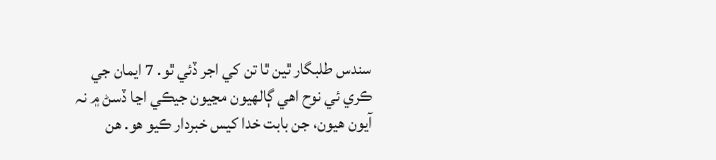سندس طلبگار ٿين ٿا تن کي اجر ڏئي ٿو. 7 ايمان جي ڪري ئي نوح اهي ڳالهيون مڃيون جيڪي اڃا ڏسڻ ۾ نہ آيون هيون، جن بابت خدا کيس خبردار ڪيو هو. هن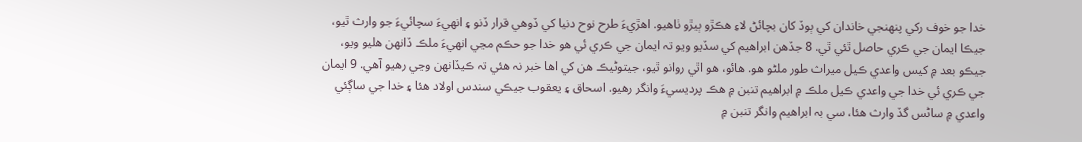خدا جو خوف رکي پنهنجي خاندان کي ٻوڏ کان بچائڻ لاءِ هڪڙو ٻيڙو ٺاهيو. اهڙيءَ طرح نوح دنيا کي ڏوهي قرار ڏنو ۽ انهيءَ سچائيءَ جو وارث ٿيو، جيڪا ايمان جي ڪري حاصل ٿئي ٿي. 8 جڏهن ابراهيم کي سڏيو ويو تہ ايمان جي ڪري ئي هو خدا جو حڪم مڃي انهيءَ ملڪ ڏانهن هليو ويو، جيڪو بعد ۾ کيس واعدي ڪيل ميراث طور ملڻو هو. هائو، هو اٿي روانو ٿيو، جيتوڻيڪ هن کي اها خبر نہ هئي تہ ڪيڏانهن وڃي رهيو آهي. 9 ايمان جي ڪري ئي خدا جي واعدي ڪيل ملڪ ۾ ابراهيم تنبن ۾ هڪ پرديسيءَ وانگر رهيو. اسحاق ۽ يعقوب جيڪي سندس اولاد هئا ۽ خدا جي ساڳئي واعدي ۾ ساڻس گڏ وارث هئا، سي بہ ابراهيم وانگر تنبن ۾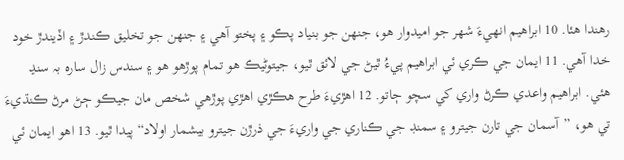رهندا هئا. 10 ابراهيم انهيءَ شهر جو اميدوار هو، جنهن جو بنياد پڪو ۽ پختو آهي ۽ جنهن جو تخليق ڪندڙ ۽ اڏيندڙ خود خدا آهي. 11 ايمان جي ڪري ئي ابراهيم پيءُ ٿيڻ جي لائق ٿيو، جيتوڻيڪ هو تمام پوڙهو هو ۽ سندس زال سارہ بہ سنڍ هئي. ابراهيم واعدي ڪرڻ واري کي سچو ڄاتو. 12 اهڙيءَ طرح هڪڙي اهڙي پوڙهي شخص مان جيڪو ڄڻ مرڻ ڪنڌيءَ تي هو، ”آسمان جي تارن جيترو ۽ سمنڊ جي ڪناري جي واريءَ جي ذرڙن جيترو بيشمار اولاد“ پيدا ٿيو. 13 اهو ايمان ئي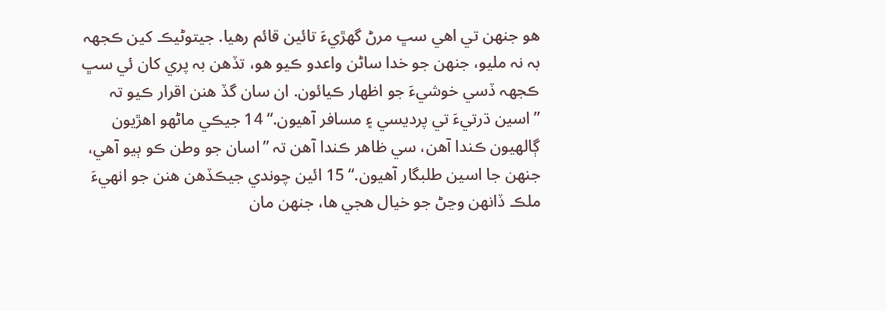هو جنهن تي اهي سڀ مرڻ گھڙيءَ تائين قائم رهيا. جيتوڻيڪ کين ڪجھہ بہ نہ مليو، جنهن جو خدا ساڻن واعدو ڪيو هو، تڏهن بہ پري کان ئي سڀ ڪجھہ ڏسي خوشيءَ جو اظهار ڪيائون. ان سان گڏ هنن اقرار ڪيو تہ ”اسين ڌرتيءَ تي پرديسي ۽ مسافر آهيون.“ 14 جيڪي ماڻهو اهڙيون ڳالهيون ڪندا آهن، سي ظاهر ڪندا آهن تہ ”اسان جو وطن ڪو ٻيو آهي، جنهن جا اسين طلبگار آهيون.“ 15 ائين چوندي جيڪڏهن هنن جو انهيءَ ملڪ ڏانهن وڃڻ جو خيال هجي ها، جنهن مان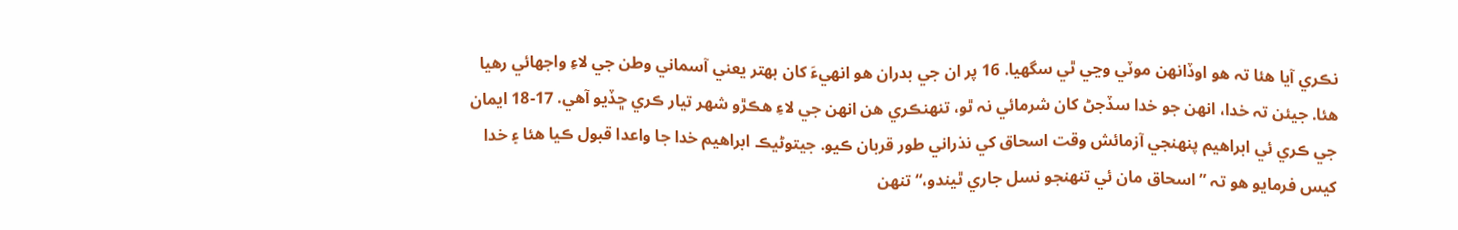نڪري آيا هئا تہ هو اوڏانهن موٽي وڃي ٿي سگھيا. 16 پر ان جي بدران هو انهيءَ کان بهتر يعني آسماني وطن جي لاءِ واجھائي رهيا هئا. جيئن تہ خدا، انهن جو خدا سڏجڻ کان شرمائي نہ ٿو، تنهنڪري هن انهن جي لاءِ هڪڙو شهر تيار ڪري ڇڏيو آهي. 17-18 ايمان جي ڪري ئي ابراهيم پنهنجي آزمائش وقت اسحاق کي نذراني طور قربان ڪيو. جيتوڻيڪ ابراهيم خدا جا واعدا قبول ڪيا هئا ۽ خدا کيس فرمايو هو تہ ”اسحاق مان ئي تنهنجو نسل جاري ٿيندو،“ تنهن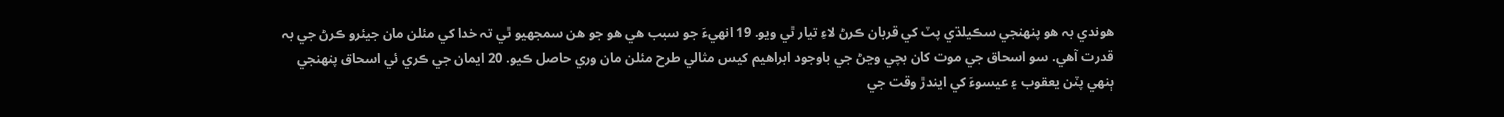هوندي بہ هو پنهنجي سڪيلڌي پٽ کي قربان ڪرڻ لاءِ تيار ٿي ويو. 19 انهيءَ جو سبب هي هو جو هن سمجھيو ٿي تہ خدا کي مئلن مان جيئرو ڪرڻ جي بہ قدرت آهي. سو اسحاق جي موت کان بچي وڃڻ جي باوجود ابراهيم کيس مثالي طرح مئلن مان وري حاصل ڪيو. 20 ايمان جي ڪري ئي اسحاق پنهنجي ٻنهي پٽن يعقوب ۽ عيسوءَ کي ايندڙ وقت جي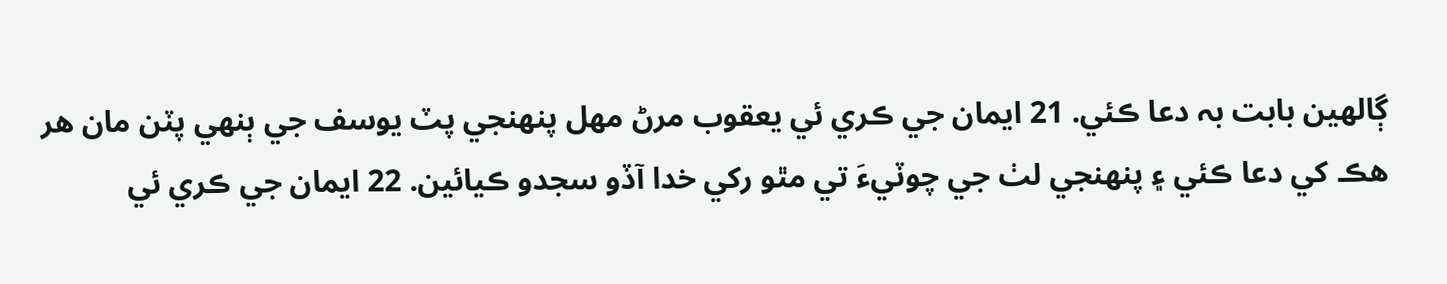ڳالهين بابت بہ دعا ڪئي. 21 ايمان جي ڪري ئي يعقوب مرڻ مهل پنهنجي پٽ يوسف جي ٻنهي پٽن مان هر هڪ کي دعا ڪئي ۽ پنهنجي لٺ جي چوٽيءَ تي مٿو رکي خدا آڏو سجدو ڪيائين. 22 ايمان جي ڪري ئي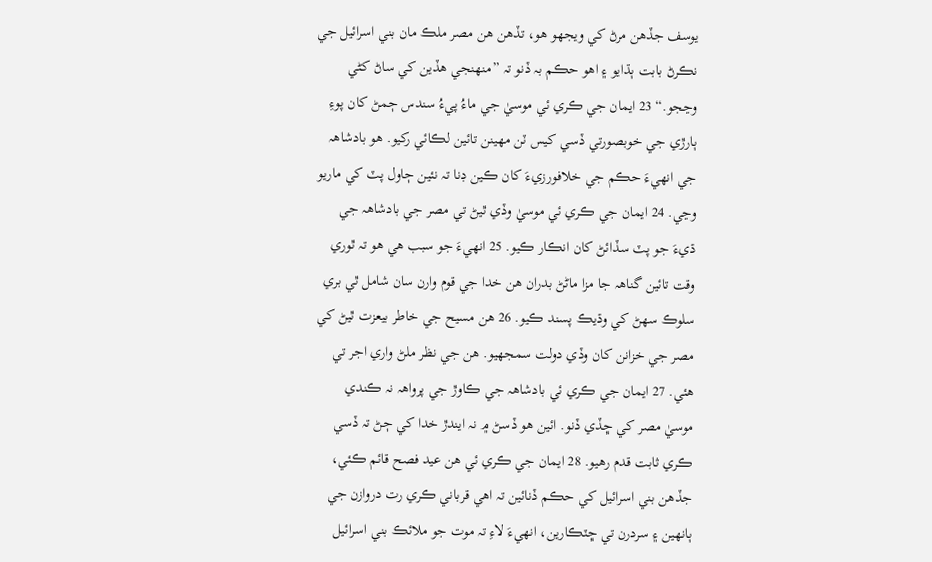يوسف جڏهن مرڻ کي ويجھو هو، تڏهن هن مصر ملڪ مان بني اسرائيل جي نڪرڻ بابت ٻڌايو ۽ اهو حڪم بہ ڏنو تہ ”منهنجي هڏين کي ساڻ کڻي وڃجو.“ 23 ايمان جي ڪري ئي موسيٰ جي ماءُ پيءُ سندس ڄمڻ کان پوءِ ٻارڙي جي خوبصورتي ڏسي کيس ٽن مهينن تائين لڪائي رکيو. هو بادشاهہ جي انهيءَ حڪم جي خلافورزيءَ کان ڪين ڊنا تہ نئين ڄاول پٽ کي ماريو وڃي. 24 ايمان جي ڪري ئي موسيٰ وڏي ٿيڻ تي مصر جي بادشاهہ جي ڌيءَ جو پٽ سڏائڻ کان انڪار ڪيو. 25 انهيءَ جو سبب هي هو تہ ٿوري وقت تائين گناهہ جا مزا ماڻڻ بدران هن خدا جي قوم وارن سان شامل ٿي بري سلوڪ سهڻ کي وڌيڪ پسند ڪيو. 26 هن مسيح جي خاطر بيعزت ٿيڻ کي مصر جي خزانن کان وڏي دولت سمجھيو. هن جي نظر ملڻ واري اجر تي هئي. 27 ايمان جي ڪري ئي بادشاهہ جي ڪاوڙ جي پرواهہ نہ ڪندي موسيٰ مصر کي ڇڏي ڏنو. ائين هو ڏسڻ ۾ نہ ايندڙ خدا کي ڄڻ تہ ڏسي ڪري ثابت قدم رهيو. 28 ايمان جي ڪري ئي هن عيد فصح قائم ڪئي، جڏهن بني اسرائيل کي حڪم ڏنائين تہ اهي قرباني ڪري رت دروازن جي ٻانهين ۽ سردرن تي ڇٽڪارين، انهيءَ لاءِ تہ موت جو ملائڪ بني اسرائيل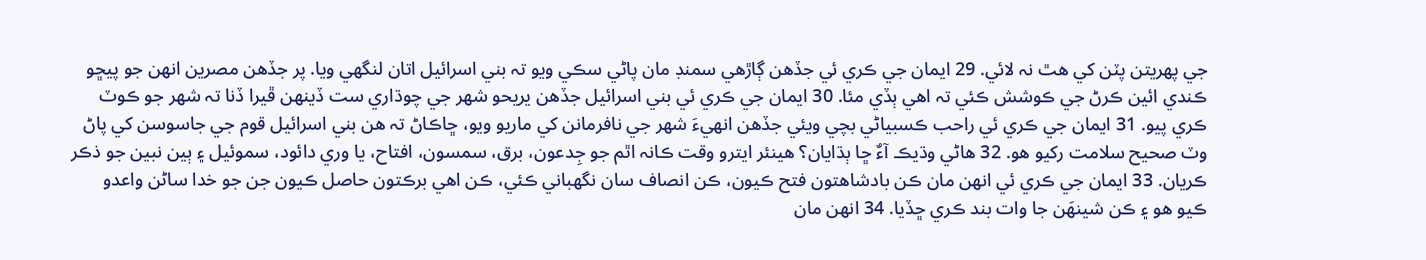جي پهريتن پٽن کي هٿ نہ لائي. 29 ايمان جي ڪري ئي جڏهن ڳاڙهي سمنڊ مان پاڻي سڪي ويو تہ بني اسرائيل اتان لنگھي ويا. پر جڏهن مصرين انهن جو پيڇو ڪندي ائين ڪرڻ جي ڪوشش ڪئي تہ اهي ٻڏي مئا. 30 ايمان جي ڪري ئي بني اسرائيل جڏهن يريحو شهر جي چوڌاري ست ڏينهن ڦيرا ڏنا تہ شهر جو ڪوٽ ڪري پيو. 31 ايمان جي ڪري ئي راحب ڪسبياڻي بچي ويئي جڏهن انهيءَ شهر جي نافرمانن کي ماريو ويو، ڇاڪاڻ تہ هن بني اسرائيل قوم جي جاسوسن کي پاڻ وٽ صحيح سلامت رکيو هو. 32 هاڻي وڌيڪ آءٌ ڇا ٻڌايان؟ هينئر ايترو وقت ڪانہ اٿم جو جِدعون، برق، سمسون، افتاح، يا وري دائود، سموئيل ۽ ٻين نبين جو ذڪر ڪريان. 33 ايمان جي ڪري ئي انهن مان ڪن بادشاهتون فتح ڪيون، ڪن انصاف سان نگهباني ڪئي، ڪن اهي برڪتون حاصل ڪيون جن جو خدا ساڻن واعدو ڪيو هو ۽ ڪن شينهَن جا وات بند ڪري ڇڏيا. 34 انهن مان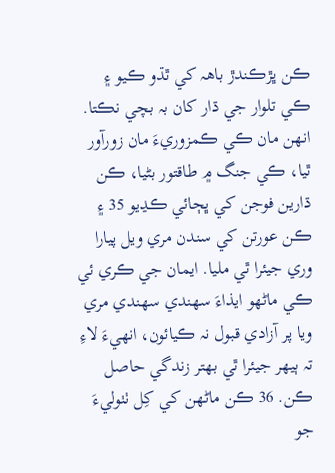ڪن ڀڙڪندڙ باهہ کي ٿڌو ڪيو ۽ ڪي تلوار جي ڌار کان بہ بچي نڪتا. انهن مان ڪي ڪمزوريءَ مان زورآور ٿيا، ڪي جنگ ۾ طاقتور بڻيا، ڪن ڌارين فوجن کي ڀڄائي ڪڍيو 35 ۽ ڪن عورتن کي سندن مري ويل پيارا وري جيئرا ٿي مليا. ايمان جي ڪري ئي ڪي ماڻهو ايذاءَ سهندي سهندي مري ويا پر آزادي قبول نہ ڪيائون، انهيءَ لاءِ تہ ٻيهر جيئرا ٿي بهتر زندگي حاصل ڪن. 36 ڪن ماڻهن کي کِل ٺٺوليءَ جو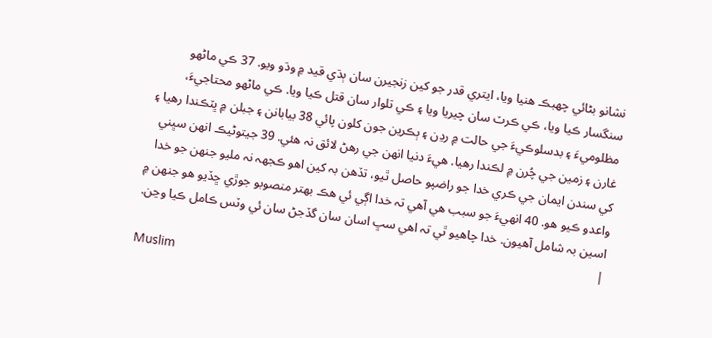نشانو بڻائي چهبڪ هنيا ويا، ايتري قدر جو کين زنجيرن سان ٻڌي قيد ۾ وڌو ويو. 37 ڪي ماڻهو سنگسار ڪيا ويا، ڪي ڪرٽ سان چيريا ويا ۽ ڪي تلوار سان قتل ڪيا ويا. ڪي ماڻهو محتاجيءَ، مظلوميءَ ۽ بدسلوڪيءَ جي حالت ۾ رڍن ۽ ٻڪرين جون کلون پائي 38 بيابانن ۽ جبلن ۾ ڀٽڪندا رهيا ۽ غارن ۽ زمين جي چُرن ۾ لڪندا رهيا. هيءَ دنيا انهن جي رهڻ لائق نہ هئي. 39 جيتوڻيڪ انهن سڀني کي سندن ايمان جي ڪري خدا جو راضپو حاصل ٿيو، تڏهن بہ کين اهو ڪجھہ نہ مليو جنهن جو خدا واعدو ڪيو هو. 40 انهيءَ جو سبب هي آهي تہ خدا اڳي ئي هڪ بهتر منصوبو جوڙي ڇڏيو هو جنهن ۾ اسين بہ شامل آهيون. خدا چاهيو ٿي تہ اهي سڀ اسان سان گڏجڻ سان ئي وٽس ڪامل ڪيا وڃن. |
Muslim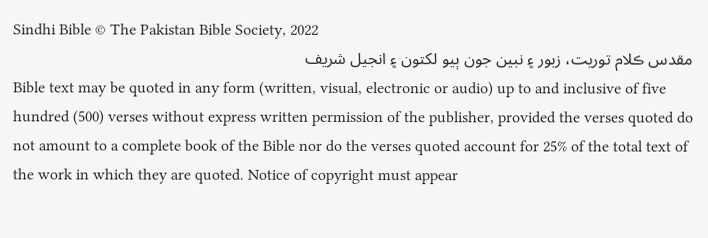Sindhi Bible © The Pakistan Bible Society, 2022
مقدس ڪلام توريت، زبور ۽ نبين جون ٻيو لکتون ۽ انجيل شريف
Bible text may be quoted in any form (written, visual, electronic or audio) up to and inclusive of five hundred (500) verses without express written permission of the publisher, provided the verses quoted do not amount to a complete book of the Bible nor do the verses quoted account for 25% of the total text of the work in which they are quoted. Notice of copyright must appear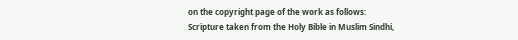on the copyright page of the work as follows:
Scripture taken from the Holy Bible in Muslim Sindhi,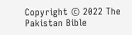Copyright © 2022 The Pakistan Bible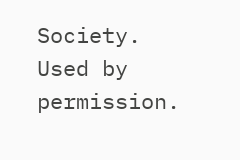Society.
Used by permission.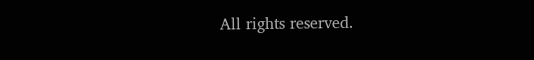All rights reserved.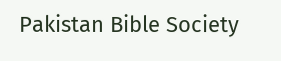Pakistan Bible Society